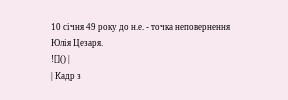10 січня 49 року до н.е. - точка неповернення Юлія Цезаря.
![]() |
| Кадр з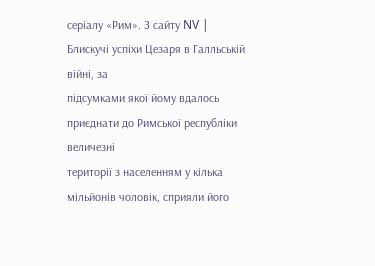серіалу «Рим». З сайту NV |
Блискучі успіхи Цезаря в Галльській війні, за
підсумками якої йому вдалось приєднати до Римської республіки величезні
території з населенням у кілька мільйонів чоловік, сприяли його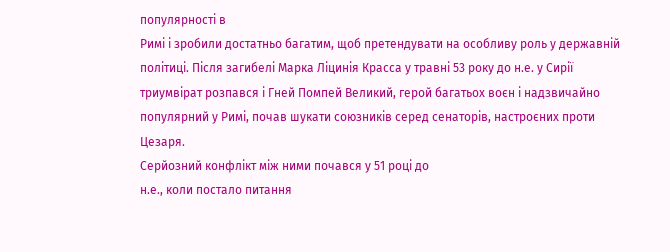популярності в
Римі і зробили достатньо багатим, щоб претендувати на особливу роль у державній
політиці. Після загибелі Марка Ліцинія Красса у травні 53 року до н.е. у Сирії
триумвірат розпався і Гней Помпей Великий, герой багатьох воєн і надзвичайно
популярний у Римі, почав шукати союзників серед сенаторів, настроєних проти
Цезаря.
Серйозний конфлікт між ними почався у 51 році до
н.е., коли постало питання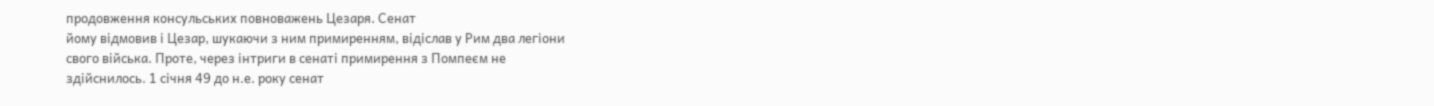продовження консульських повноважень Цезаря. Сенат
йому відмовив і Цезар, шукаючи з ним примиренням, відіслав у Рим два легіони
свого війська. Проте, через інтриги в сенаті примирення з Помпеєм не
здійснилось. 1 січня 49 до н.е. року сенат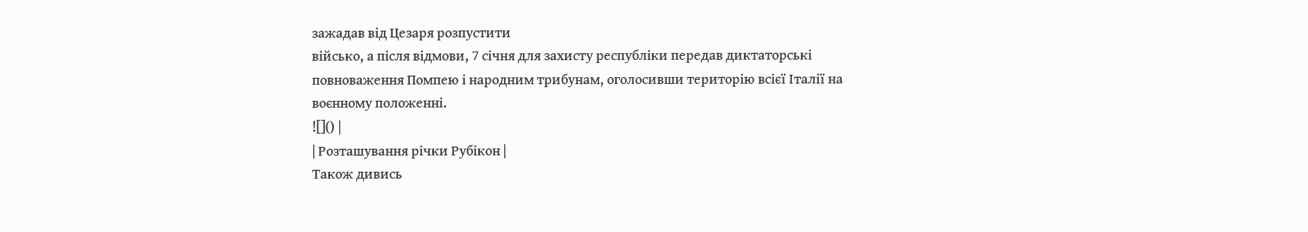зажадав від Цезаря розпустити
військо, а після відмови, 7 січня для захисту республіки передав диктаторські
повноваження Помпею і народним трибунам, оголосивши територію всієї Італії на
воєнному положенні.
![]() |
| Розташування річки Рубікон |
Також дивись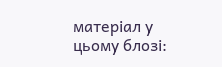матеріал у цьому блозі: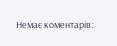Немає коментарів: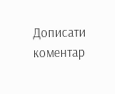Дописати коментар